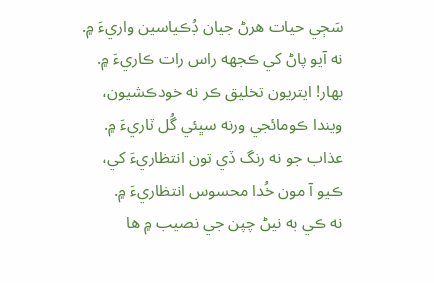سَڄي حيات هرڻ جيان ڊُڪياسين واريءَ ۾.
نه آيو پاڻ کي ڪجهه راس رات ڪاريءَ ۾.
بهار! ايتريون تخليق ڪر نه خودڪشيون،
ويندا ڪومائجي ورنه سڀئي گُل ٽاريءَ ۾.
عذاب جو نه رنگ ڏي تون انتظاريءَ کي،
ڪيو آ مون خُدا محسوس انتظاريءَ ۾.
نه ڪي به نيڻ چپن جي نصيب ۾ ها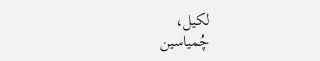لکيل،
چُمياسين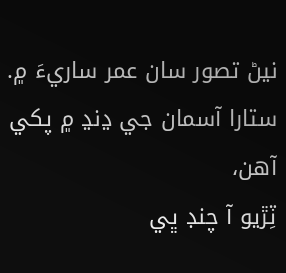نيڻ تصور سان عمر ساريءَ ۾.
ستارا آسمان جي ڍنڍ ۾ پکي آهن،
ٽِڙيو آ چنڊ ڀي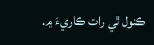ڪنول ٿي رات ڪاريءَ ۾.